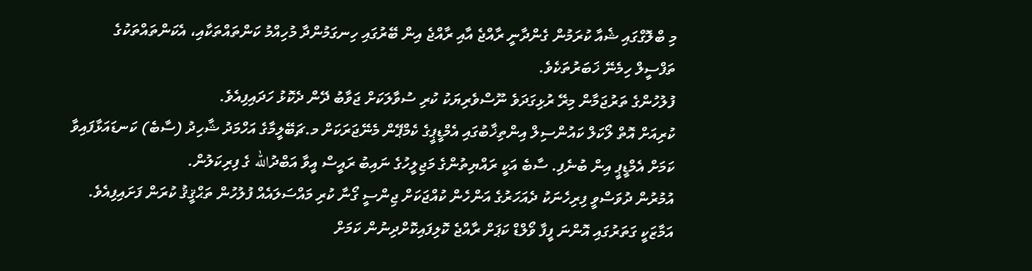މި ބްލޮގްގައި ޝެއާ ކުރަމުން ގެންދާނީ ރާއްޖެ އާއި ރާއްޖެ އިން ބޭރުގައި ހިނގަމުންދާ މުހިއްމު ކަންތައްތަކާއި، އެކަންތައްތަކުގެ ތަފްސީލް ހިމެނޭ ޚަބަރުތަކެވެ.
ފުލުހުންގެ ތަރުޖަމާން މިރޭ ރުޅިގަދަވެ ނޫސްވެރިޔަކު ކުރި ސުވާލަކަށް ޖަވާބު ދޭން ދެކޮޅު ހަދައިފިއެވެ.
ކުރިއަށް އޮތް ލޯކަލް ކައުންސިލް އިންތިޚާބުގައި އެމްޑީޕީގެ ކެމްޕޭން މެނޭޖަރަކަށް މ.ޗަބޭލީމާގެ އަހްމަދު ޝާހިދު (ސާބެ) ކަނޑައަޅާފައިވާ ކަމަށް އެމްޑީޕީ އިން ބުނެފި. ސާބެ އަކީ ރައްޔިތުންގެ މަޖިލީހުގެ ނައިބު ރައީސް އީވާ އަބްދުالله ގެ ފިރިކަލުން.
އުމުރުން ދުވަސްވީ ފިރިހެނަކު ދެއަހަރުގެ އަންހެން ކުއްޖަކަށް ޖިންސީ ގޯނާ ކުރި މައްސަލައެއް ފުލުހުން ތަޙްޤީޤު ކުރަން ފަށައިފިއެވެ.
އަމާޒަކީ ގަތަރުގައި އޮންނަ ފީފާ ވޯލްޑް ކަޕަށް ރާއްޖެ ކޮލިފައިކޮށްދިނުން ކަމަށް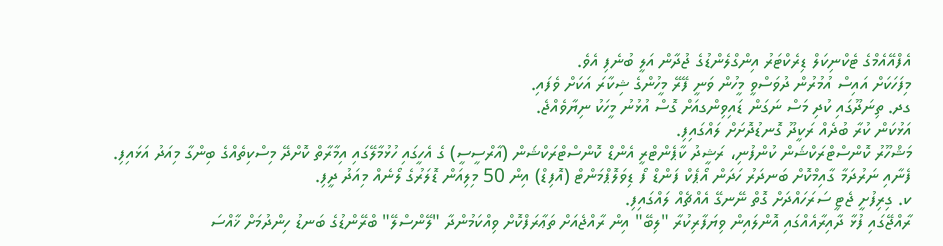އެފްއޭއެމްގެ ޓެކްނިކަލް ޑިރެކްޓަރު އިންގްލެންޑުގެ ޖުދާން އަލީ ބުނެފި އެވެ.
މިފަހަކަށް އައިސް އުމުރުން ދުވަސްވީ މީހުން ވަނީ ފޭރޭ މީހުންގެ ޝިކާރަ އަކަށް ވެފައި.
ގދ. ތިނަދޫގައި ކުދި މަސް ނަގަން ޑައިވިންގއަށް ގޮސް އުޅުނު މީހަކު ނިޔާވެއްޖެ.
އަޅުކަން ކުރާ ބުދެއް ރަކީދޫ ގޮނޑުދޮށަށް ލައްގައިފި.
މަޝްހޫރު ކޮންސްޓްރަކްޝަން ކުންފުނި، ރަޝީދު ކާޕެންޓްރީ އެންޑް ކޮންސްޓްރަކްޝަން (އާރްސީސީ) ގެ އެހީގައި ހުޅުމާލޭގައި އިމާރާތް ކޮށްދޭ މިސްކިތެއްގެ ބިންގާ މިއަދު އަޅައިފި.
ފެނާއި ނަރުދަމާ ގާއިމްކޮށް ބަނދަރު ހަދަން އޯޕެކް ފަންޑް ފޯ ޑިވަލޮޕްމަންޓް (އޮފިޑް) އިން 50 މިލިއަން ޑޮލަރުގެ ލޯނެއް މިއަދު ދީފި.
ކ. ގިރިފުށީ ޖެޓީ ސަރަހައްދަށް ގޮތް ނޭނގޭ އެއްޗެއް ލައްގައިފި.
ރާއްޖޭގައި ފުޅާ ދާއިރާއެއްގައި އޮންލައިން ވިޔަފާރިކުރާ "ލިބޭ" އިން ރާއްޖެއަށް ތަޢާރަފްކޮށް ވިއްކަމުންދާ "ލޭންސްލޭ" ބްރޭންޑުގެ ބަނޑު ހިންދުމަށް ޚާއްސަ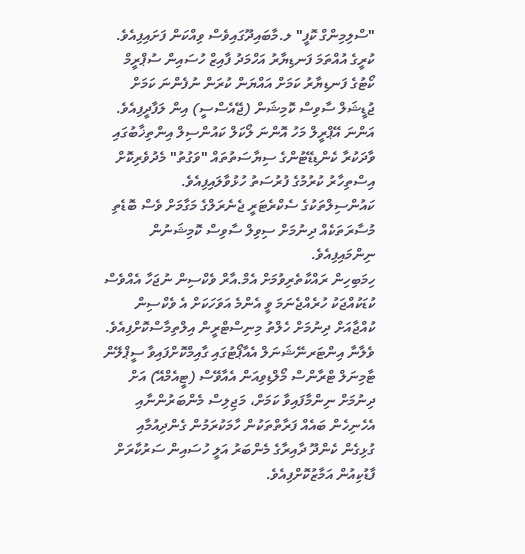"ސްލިމިންގް ކޮފީ" ލ.މާބައިދޫގައިވެސް ވިއްކަން ފަށައިފިއެވެ.
ކުރީގެ އުއްތަމަ ފަނޑިޔާރު އަހްމަދު ފާއިޒް ހުސައިން ސުޕްރީމް ކޯޓުގެ ފަނޑިޔާރު ކަމަށް އައްޔަން ކުރަން ނުފެންނަ ކަމަށް ޖުޑީޝަލް ސާވިސް ކޮމިޝަން (ޖޭއެސްސީ) އިން ލަފާދީފިއެވެ.
އަންނަ އޭޕްރީލް މަހު އޮންނަ ލޯކަލް ކައުންސިލް އިންތިޚާބުގައި ވާދަކުރާ ކެންޑިޑޭޓުންގެ ސިޔާސަތުތައް "ވަގުތު" މެދުވެރިކޮށް އިސްތިހާރު ކުރުމުގެ ފުރުސަތު ހުޅުވާލައިފިއެވެ.
ކައުންސިލްތަކުގެ ސެކްރެޓަރީ ޖެނެރަލްގެ މަގާމަށް ވެސް ބޮޑެތި މުސާރަތަކެއް ދިނުމަށް ސިވިލް ސާވިސް ކޮމިޝަނުން ނިންމައިފިއެވެ.
ހިމަބިހިން ރައްކާތެރިވުމަށް އެމް.އާރް ވެކްސިން ނުޖަހާ އެއްވެސް ކުޑަކުއްޖަކު ހުރެއްޖެނަމަ ވީ އެންމެ އަވަހަކަށް އެ ވެކްސިން ކުއްޖާއަށް ދިނުމަށް ހެލްތު މިނިސްޓްރީން އިލްތިމާސްކޮށްފިއެވެ.
ވެލާނާ އިންޓަރނޭޝަނަލް އެއާޕޯޓުގައި ގާއިމްކޮށްފައިވާ ސީޕްލޭން ޓާމިނަލް ޓްރާންސް މޯލްޑިވިއަން އެއާވޭސް (ޓީއެމްއޭ) އަށް ދިނުމަށް ނިންމާފައިވާ ކަމަށް، މަޖިލިސް މެންބަރުންނާއި އެހެނިހެން ބައެއް ފަރާތްތަކުން ހާމަކުރަމުން ގެންދިއުމާއި ގުޅިގެން ކެންދޫ ދާއިރާގެ މެންބަރު އަލީ ހުސައިން ސަރުކާރަށް ފާޑުކިއުން އަމާޒުކޮށްފިއެވެ.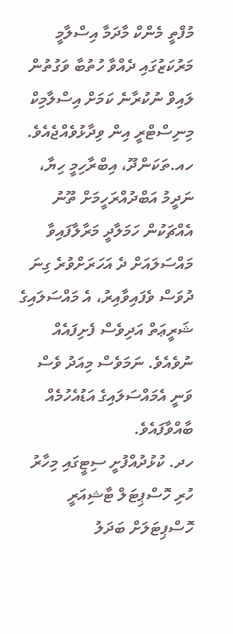މުފްތީ މެންކް މާދަމާ އިސްލާމީ މަރުކަޒުގައި ދެއްވާ ހުތުބާ ވަގުތުން ލައިވް ނުކުރާނެ ކަމަށް އިސްލާމިކް މިނިސްޓްރީ އިން ވިދާޅުވެއްޖެއެވެ.
ހއ.ތަކަންދޫ، އިބްރާހިމީ ހިޔާ، ނަދީމު އަބްދުއްރަހީމަށް ތޫނު އެއްޗަކުން ހަމަލާދީ މަރާލާފައިވާ މައްސަލައަށް ދެ އަހަރަށްވުރެ ގިނަ ދުވަސް ވެފައިވާއިރު، އެ މައްސަލައިގެ ޝަރީޢަތް އަދިވެސް ފެށިފައެއް ނުވެއެވެ. ނަމަވެސް މިއަދު ވެސް ވަނީ އެމައްސަލައިގެ އަޑުއެހުމެއް ބާއްވާފައެވެ.
ހދ. ކުޅުދުއްފުށީ ސިޓީގައި މިހާރު ހުރި ހޮސްޕިޓަލް ޓާޝިއަރީ ހޮސްޕިޓަލަށް ބަދަލު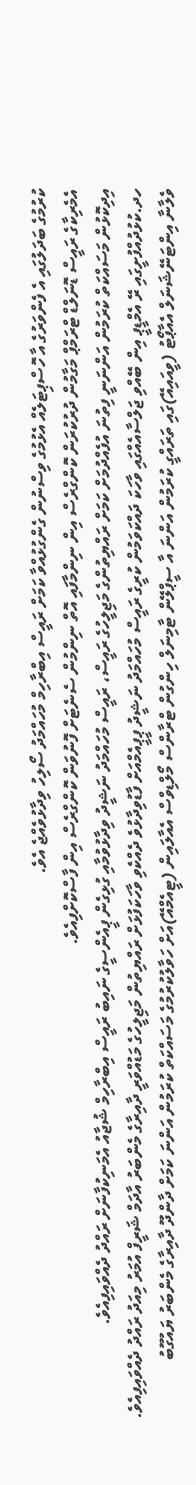ކުރުމުގެ ބަދަލުގައި އެ ފެންވަރުގެ އާ ހޮސްޕިޓަލެއް އެޅުމުގެ ވިސްނުން ގެންގުޅުއްވާ ކަމަށް ރައީސް އިބްރާހިމް މުހައްމަދު ސޯލިހު ވިދާޅުވެއްޖެ އެވެ.
އެމެރިކާގެ ރައީސް ޑޮނަލްޑް ޓްރަމްޕް މަގާމުން ދުރުކުރަން ކޮންގްރެސް އިން ނިންމާފައި އޮތް ނިންމުން ސެނެޓަށް ފޮނުވަން ކޮންގްރެސް އިން ފާސްކޮށްފިއެވެ.
އިދިކޮޅުން މަސައްކަތް ކުރަމުން އަންނަނީ ފިތުނަ އުފެއްދުމަށް ކަމަށް ރައްޔިތުންގެ މަޖިލީހުގެ ރައީސް، ރައީސް މުހައްމަދު ނަޝީދު ވިދާޅުވުމާއި ގުޅިގެން ޕީއެންސީގެ ނައިބު ރައީސް އިބްރާހިމް ޝުޖާއު އެމަނިކުފާނަށް ރައްދު ދެއްވައިފިއެވެ.
ހދ.ކުޅުދުއްފުށީގައި ރޭ އެމްޑީޕީ އިން ބޭއްވި ޖަލްސާއެއްގައި ވާހަކަ ދައްކަވަމުން ކުރީގެ ރައީސް މުހައްމަދު ނަޝީދު ޕީޕީއެމްއަށް ފާޑުވިދާޅުވެ ދެއްކެވި ވާހަކަފުޅަށް ރައްޔިތުން މަޖިލީހުގެ މަޑުއްވަރީ ދާއިރާގެ މެންބަރު އާދަމް ޝަރީފް އުމަރު މިއަދު ރައްދު ދެއްވައިފިއެވެ.
ވެލާނާ އިންޓަނޭޝަނަލް އެއާޕޯޓު (ވީއައިއޭ)ގައި ތަރައްގީ ކުރަމުން އަންނަ އާ ސީޕްލޭން ޓާމިނަލް ހިންގުން ޓްރާންސް މޯލްޑިވްސް އެއާލައިން (ޓީއެމްއޭ)އަށް ހަވާލުކުރުމުގެ މަސައްކަތް ކުރަމުން އަންނަ ކަމަށް ދާންދޫ ދާއިރާގެ މެންބަރު ޔައުގޫބު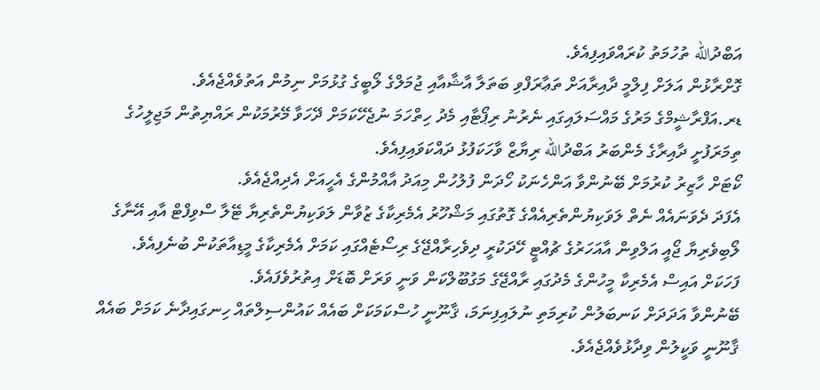އަބްދުالله ތުހުމަތު ކުރައްވައިފިއެވެ.
ގޮށްރާޅުން އަލަށް ފިލްމީ ދާއިރާއަށް ތަޢާރަފްވި ބަތަލާ އާޝާއާއި ޖުމަލްގެ ލޯބީގެ ގުޅުމަށް ނިމުން އަތުވެއްޖެއެވެ.
ޑރ.އަފްރާޝީމްގެ މަރުގެ މައްސަލައިގައި ނެރުނު ރިޕޯޓާއި މެދު ހިތްހަމަ ނުޖެހޭކަމަށް ދޭހަވާ މޭރުމަކުން ރައްޔިތުން މަޖިލީހުގެ ތިމަރަފުށީ ދާއިރާގެ މެންބަރު އަބްދުالله ރިޔާޒް ވާހަކަފުޅު ދައްކަވައިފިއެވެ.
ކޯޓަށް ހާޒިރު ކުރުމަށް ބޭނުންވާ އަންހެނަކު ހޯދަން ފުލުހުން މިއަދު އާއްމުންގެ އެހީއަށް އެދިއްޖެއެވެ.
އެފަދަ ދެވަނައެއް ނެތް ލަވަކިޔުންތެރިއެއްގެ ގޮތުގައި މަޝްހޫރު އެމެރިކާގެ ޒުވާން ލަވަކިޔުންތެރިޔާ ޓޭލާ ސްވިފްޓް އާއި އޭނާގެ ލޯބިވެރިޔާ ޖޯއީ އަލްވިން އާއަހަރުގެ ޗުއްޓީ ހޭދަކުރީ ދިވެހިރާއްޖޭގެ ރިސޯޓެއްގައި ކަމަށް އެމެރިކާގެ މީޑިއާތަކުން ބުނެފިއެވެ.
ފަހަކަށް އައިސް އެމެރިކާ މީހުންގެ މެދުގައި ރާއްޖޭގެ މަގުބޫލްކަން ވަނީ ވަރަށް ބޮޑަށް އިތުރުވެފައެވެ.
ބޭނުންވާ އަދަދަށް ކަނބަލުން ކުރިމަތި ނުލައިފިނަމަ، ޤާނޫނީ ހުސްކަމަކަށް ބައެއް ކައުންސިލްތައް ހިނގައިދާނެ ކަމަށް ބައެއް ޤާނޫނީ ވަކީލުން ވިދާޅުވެއްޖެއެވެ.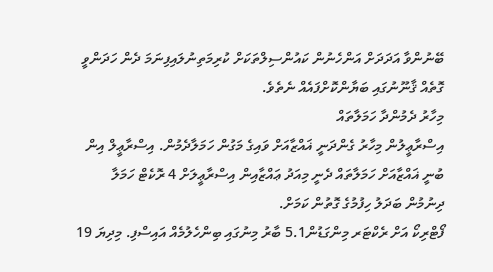ބޭނުންވާ އަދަދަށް އަންހެނުން ކައުންސިލްތަކަށް ކުރިމަތިނުލައިފިނަމަ ދެން ހަދަންވީ ގޮތެއް ޤާނޫނުގައި ބަޔާންކޮށްފައެއް ނެތެވެ.
މިހާރު ދެމުންދާ ހަމަލާތައް
އިސްރާޢީލުން މިހާރު ގެންދަނީ ޣައްޒާއަށް ވައިގެ މަގުން ހަމަލާދެމުން. އިސްރާޢީލް އިން ބުނީ ޣައްޒާއަށް ހަމަލާތައް ދެނީ މިއަދު ޢައްޒާއިން އިސްރާޢީލަށް 4 ރޮކެޓް ހަމަލާ ދިނުމުން ބަދަލު ހިފުމުގެ ގޮތުން ކަމަށް.
ފޯޓްރިކޯ އަށް ރެކްޓަރ މިންގަޑުން5.1 ބާރު މިނުގައި ބިންހެލުމެއް އައިސްފި. މިދިޔަ 19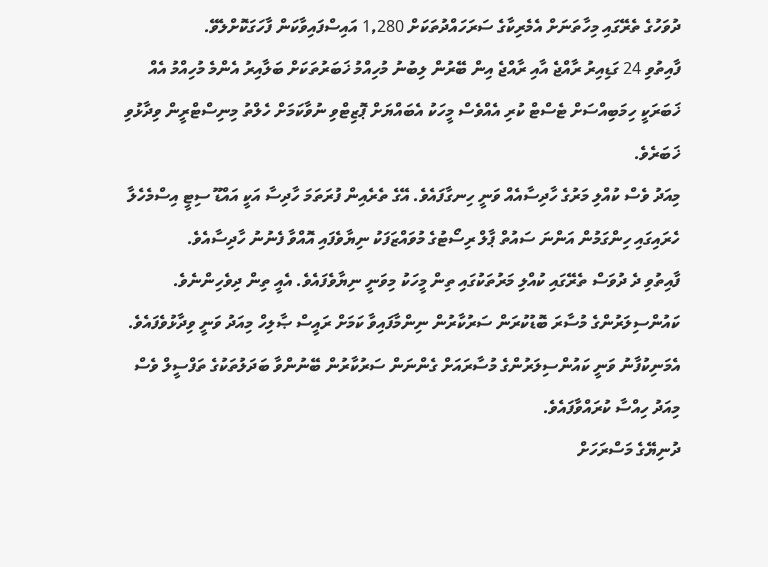ދުވަހުގެ ތެރޭގައި މިހާތަނަށް އެމެރިކާގެ ސަރަހައްދުތަކަށް 1,280 އައިސްފައިވާކަން ފާހަގަކޮށްލެވޭ.
ފާއިތުވި 24 ގަޑިއިރު ރާއްޖެ އާއި ރާއްޖެ އިން ބޭރުން ލިބުނު މުހިއްމު ޚަބަރުތަކަށް ބަލާއިރު އެންމެ މުހިއްމު އެއް ޚަބަރަކީ ހިމަބިއްސަށް ޓެސްޓް ކުރި އެއްވެސް މީހަކު އެބައްޔަށް ޕޮޒިޓްވި ނުވާކަމަށް ހެލްތު މިނިސްޓްރީން ވިދާޅުވި ޚަބަރެވެ.
މިއަދު ވެސް ކުއްލި މަރުގެ ހާދިސާއެއް ވަނީ ހިނގާފައެވެ. އޭގެ ތެރެއިން ފުރަތަމަ ހާދިސާ އަކީ އައްޑޫ ސިޓީ އިސްމެހެލާ ހެރައިގައި ހިންގަމުން އަންނަ ސައުތް ޕާލް ރިސޯޓުގެ މުވައްޒަފަކު ނިޔާވެފައި އޮއްވާ ފެނުނު ހާދިސާއެވެ.
ފާއިތުވި ދެ ދުވަސް ތެރޭގައި ކުއްލި މަރުތަކުގައި ތިން މީހަކު މިވަނީ ނިޔާވެފައެވެ. އެއީ ތިން ދިވެހިންނެވެ.
ކައުންސިލަރުންގެ މުސާރަ ބޮޑުކުރަން ސަރުކާރުން ނިންމާފައިވާ ކަމަށް ރައީސް ޞާލިހް މިއަދު ވަނީ ވިދާޅުވެފައެވެ. އެމަނިކުފާނު ވަނީ ކައުންސިލަރުންގެ މުސާރައަށް ގެންނަން ސަރުކާރުން ބޭނުންވާ ބަދަލުތަކުގެ ތަފްސީލް ވެސް މިއަދު ހިއްސާ ކުރައްވާފައެވެ.
ދުނިޔޭގެ މަސްރަހަށް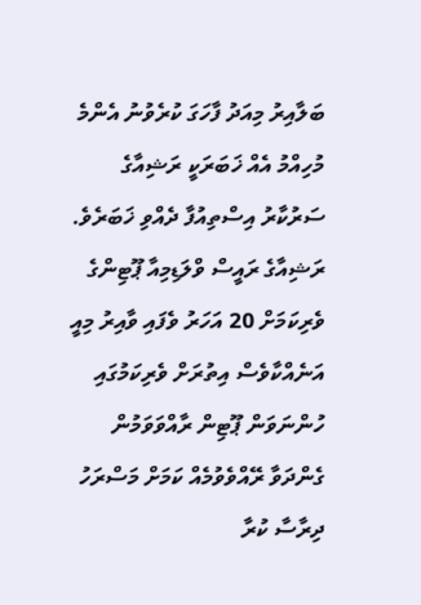ބަލާއިރު މިއަދު ފާހަގަ ކުރެވުނު އެންމެ މުހިއްމު އެއް ޚަބަރަކީ ރަޝިއާގެ ސަރުކާރު އިސްތިއުފާ ދެއްވި ޚަބަރެވެ. ރަޝިއާގެ ރައީސް ވްލަޑިމިއާ ޕޫޓިންގެ ވެރިކަމަށް 20 އަހަރު ވެފައި ވާއިރު މިއީ އަނެއްކާވެސް އިތުރަށް ވެރިކަމުގައި ހުންނަވަން ޕޫޓިން ރާއްވަވަމުން ގެންދަވާ ރޭއްވެވުމެއް ކަމަށް މަސްރަހު ދިރާސާ ކުރާ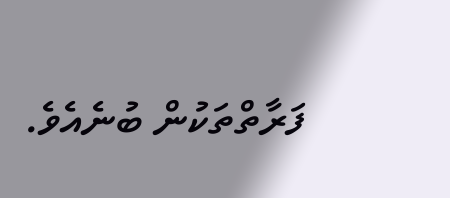ފަރާތްތަކުން ބުނެއެވެ.